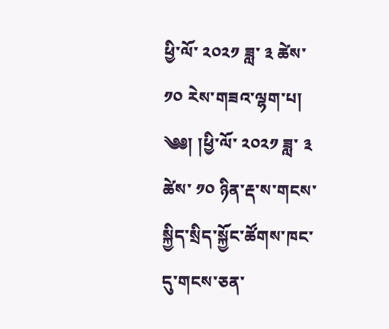ཕྱི་ལོ་ ༢༠༢༡ ཟླ་ ༣ ཚེས་ ༡༠ རེས་གཟའ་ལྷག་པ། ༄༅། །ཕྱི་ལོ་ ༢༠༢༡ ཟླ་ ༣ ཚེས་ ༡༠ ཉིན་རྡ་ས་གངས་སྐྱིད་སྲིད་སྐྱོང་ཚོགས་ཁང་དུ་གངས་ཅན་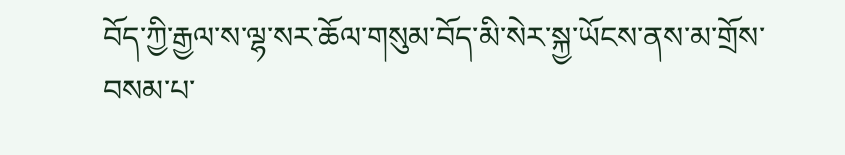བོད་ཀྱི་རྒྱལ་ས་ལྷ་སར་ཆོལ་གསུམ་བོད་མི་སེར་སྐྱ་ཡོངས་ནས་མ་གྲོས་བསམ་པ་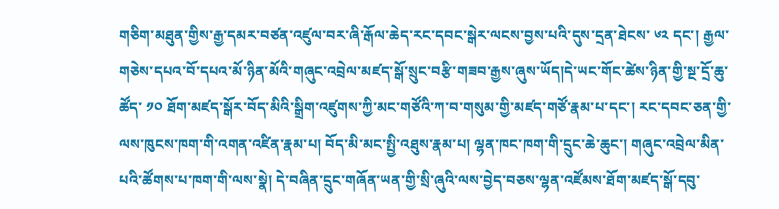གཅིག་མཐུན་གྱིས་རྒྱ་དམར་བཙན་འཛུལ་བར་ཞི་རྒོལ་ཆེད་རང་དབང་སྒེར་ལངས་བྱས་པའི་དུས་དྲན་ཐེངས་ ༦༢ དང་། རྒྱལ་གཅེས་དཔའ་བོ་དཔའ་མོ་ཉིན་མོའི་གཞུང་འབྲེལ་མཛད་སྒོ་སྲུང་བརྩི་གཟབ་རྒྱས་ཞུས་ཡོད།དེ་ཡང་གོང་ཚེས་ཉིན་གྱི་སྔ་དྲོ་ཆུ་ཚོད་ ༡༠ ཐོག་མཛད་སྒོར་བོད་མིའི་སྒྲིག་འཛུགས་ཀྱི་མང་གཙོའི་ཀ་བ་གསུམ་གྱི་མཛད་གཙོ་རྣམ་པ་དང་། རང་དབང་ཅན་གྱི་ལས་ཁུངས་ཁག་གི་འགན་འཛིན་རྣམ་པ། བོད་མི་མང་སྤྱི་འཐུས་རྣམ་པ། ལྷན་ཁང་ཁག་གི་དྲུང་ཆེ་ཆུང་། གཞུང་འབྲེལ་མིན་པའི་ཚོགས་པ་ཁག་གི་ལས་སྣེ། དེ་བཞིན་དྲུང་གཞོན་ཡན་གྱི་སྲི་ཞུའི་ལས་བྱེད་བཅས་ལྷན་འཛོམས་ཐོག་མཛད་སྒོ་དབུ་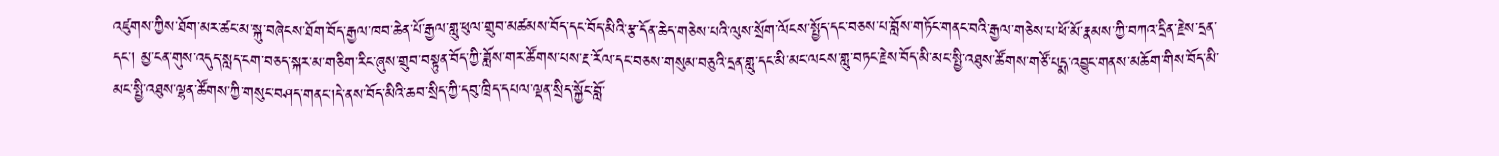འཛུགས་ཀྱིས་ཐོག་མར་ཚང་མ་སྐུ་བཞེངས་ཐོག་བོད་རྒྱལ་ཁབ་ཆེན་པོ་རྒྱལ་གླུ་ཕུལ་གྲུབ་མཚམས་བོད་དང་བོད་མིའི་རྩ་དོན་ཆེད་གཅེས་པའི་ལུས་སྲོག་ལོངས་སྤྱོད་དང་བཅས་པ་བློས་གཏོང་གནང་བའི་རྒྱལ་གཅེས་པ་ཕོ་མོ་རྣམས་ཀྱི་བཀའ་དྲིན་རྗེས་དྲན་དང་། མྱ་ངན་གུས་འདུད་སླད་ངག་བཅད་སྐར་མ་གཅིག་རིང་ཞུས་གྲུབ་བསྟུན་བོད་ཀྱི་ཟློས་གར་ཚོགས་པས་རྔ་རོལ་དང་བཅས་གསུམ་བཅུའི་དྲན་གླུ་དང་མི་མང་ལངས་གླུ་བཏང་རྗེས་བོད་མི་མང་སྤྱི་འཐུས་ཚོགས་གཙོ་པདྨ་འབྱུང་གནས་མཆོག་གིས་བོད་མི་མང་སྤྱི་འཐུས་ལྷན་ཚོགས་ཀྱི་གསུང་བཤད་གནང་།དེ་ནས་བོད་མིའི་ཆབ་སྲིད་ཀྱི་དབུ་ཁྲིད་དཔལ་ལྡན་སྲིད་སྐྱོང་བློ་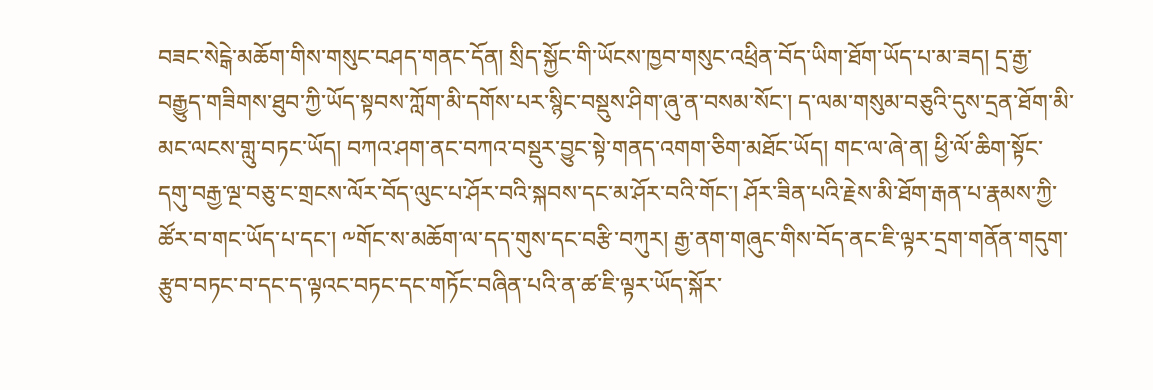བཟང་སེངྒེ་མཆོག་གིས་གསུང་བཤད་གནང་དོན། སྲིད་སྐྱོང་གི་ཡོངས་ཁྱབ་གསུང་འཕྲིན་བོད་ཡིག་ཐོག་ཡོད་པ་མ་ཟད། དྲ་རྒྱ་བརྒྱུད་གཟིགས་ཐུབ་ཀྱི་ཡོད་སྟབས་ཀློག་མི་དགོས་པར་སྙིང་བསྡུས་ཤིག་ཞུ་ན་བསམ་སོང་། ད་ལམ་གསུམ་བཅུའི་དུས་དྲན་ཐོག་མི་མང་ལངས་གླུ་བཏང་ཡོད། བཀའ་ཤག་ནང་བཀའ་བསྡུར་བྱུང་སྟེ་གནད་འགག་ཅིག་མཐོང་ཡོད། གང་ལ་ཞེ་ན། ཕྱི་ལོ་ཆིག་སྟོང་དགུ་བརྒྱ་ལྔ་བཅུ་ང་གྲངས་ལོར་བོད་ལུང་པ་ཤོར་བའི་སྐབས་དང་མ་ཤོར་བའི་གོང་། ཤོར་ཟིན་པའི་རྗེས་མི་ཐོག་རྒན་པ་རྣམས་ཀྱི་ཚོར་བ་གང་ཡོད་པ་དང་། ༸གོང་ས་མཆོག་ལ་དད་གུས་དང་བརྩི་བཀུར། རྒྱ་ནག་གཞུང་གིས་བོད་ནང་ཇི་ལྟར་དྲག་གནོན་གདུག་རྩུབ་བཏང་བ་དང་ད་ལྟའང་བཏང་དང་གཏོང་བཞིན་པའི་ན་ཚ་ཇི་ལྟར་ཡོད་སྐོར་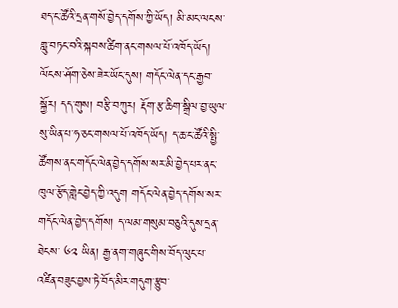ཐད་ང་ཚོའི་དྲན་གསོ་བྱེད་དགོས་ཀྱི་ཡོད། མི་མང་ལངས་གླུ་བཏང་བའི་སྐབས་ཚིག་ནང་གསལ་པོ་འཁོད་ཡོད། ལོངས་ཤོག་ཅེས་ཟེར་ཡོང་དུས། གདོང་ལེན་དང་རྒྱབ་སྐྱོར། དད་གུས། བརྩི་བཀུར། རྡོག་རྩ་ཆིག་སྒྲིལ་བྱ་ཡུལ་སུ་ཡིན་པ་ཧ་ཅང་གསལ་པོ་འཁོད་ཡོད། ད་ཆ་ང་ཚོའི་སྤྱི་ཚོགས་ནང་གདོང་ལེན་བྱེད་དགོས་སར་མི་བྱེད་པར་ནང་ཁུལ་རྩོད་གླེང་བྱེད་ཀྱི་འདུག གདོང་ལེན་བྱེད་དགོས་སར་གདོང་ལེན་བྱེད་དགོས། ད་ལམ་གསུམ་བཅུའི་དུས་དྲན་ཐེངས་ ༦༢ ཡིན། རྒྱ་ནག་གཞུང་གིས་བོད་ལུང་པ་འཛིན་བཟུང་བྱས་ཏེ་བོད་མིར་གདུག་རྩུབ་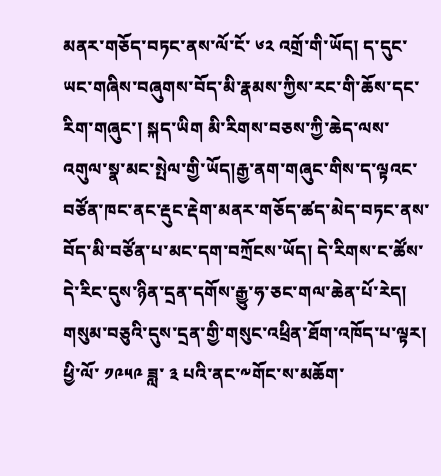མནར་གཅོད་བཏང་ནས་ལོ་ངོ་ ༦༢ འགྲོ་གི་ཡོད། ད་དུང་ཡང་གཞིས་བཞུགས་བོད་མི་རྣམས་ཀྱིས་རང་གི་ཆོས་དང་རིག་གཞུང་། སྐད་ཡིག མི་རིགས་བཅས་ཀྱི་ཆེད་ལས་འགུལ་སྣ་མང་སྤེལ་གྱི་ཡོད།རྒྱ་ནག་གཞུང་གིས་ད་ལྟའང་བཙོན་ཁང་ནང་རྡུང་རྡེག་མནར་གཅོད་ཚད་མེད་བཏང་ནས་བོད་མི་བཙོན་པ་མང་དག་བཀྲོངས་ཡོད། དེ་རིགས་ང་ཚོས་དེ་རིང་དུས་ཉིན་དྲན་དགོས་རྒྱུ་ཧ་ཅང་གལ་ཆེན་པོ་རེད། གསུམ་བཅུའི་དུས་དྲན་གྱི་གསུང་འཕྲིན་ཐོག་འཁོད་པ་ལྟར། ཕྱི་ལོ་ ༡༩༥༩ ཟླ་ ༣ པའི་ནང་༸གོང་ས་མཆོག་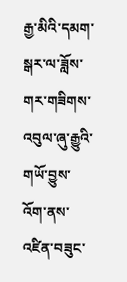རྒྱ་མིའི་དམག་སྒར་ལ་ཟློས་གར་གཟིགས་འབུལ་ཞུ་རྒྱུའི་གཡོ་བྱུས་འོག་ནས་འཛིན་བཟུང་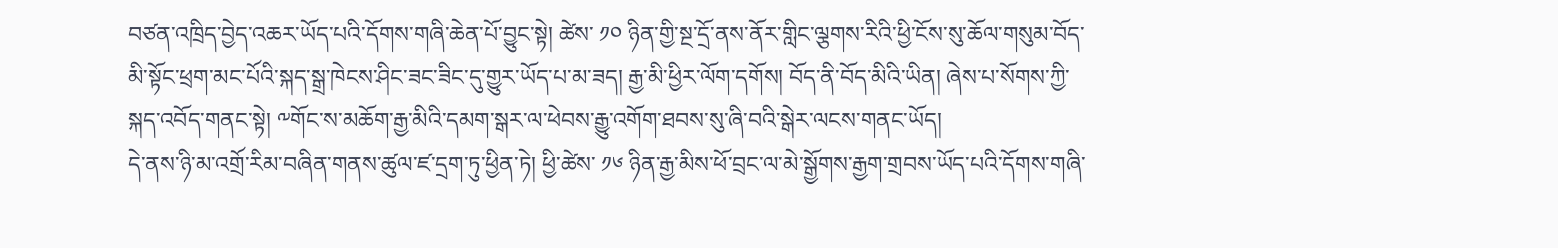བཙན་འཁྲིད་བྱེད་འཆར་ཡོད་པའི་དོགས་གཞི་ཆེན་པོ་བྱུང་སྟེ། ཚེས་ ༡༠ ཉིན་གྱི་སྔ་དྲོ་ནས་ནོར་གླིང་ལྕགས་རིའི་ཕྱི་ངོས་སུ་ཆོལ་གསུམ་བོད་མི་སྟོང་ཕྲག་མང་པོའི་སྐད་སྒྲ་ཁེངས་ཤིང་ཟང་ཟིང་དུ་གྱུར་ཡོད་པ་མ་ཟད། རྒྱ་མི་ཕྱིར་ལོག་དགོས། བོད་ནི་བོད་མིའི་ཡིན། ཞེས་པ་སོགས་ཀྱི་སྐད་འབོད་གནང་སྟེ། ༸གོང་ས་མཆོག་རྒྱ་མིའི་དམག་སྒར་ལ་ཕེབས་རྒྱུ་འགོག་ཐབས་སུ་ཞི་བའི་སྒེར་ལངས་གནང་ཡོད།
དེ་ནས་ཉི་མ་འགྲོ་རིམ་བཞིན་གནས་ཚུལ་ཛ་དྲག་ཏུ་ཕྱིན་ཏེ། ཕྱི་ཚེས་ ༡༦ ཉིན་རྒྱ་མིས་ཕོ་བྲང་ལ་མེ་སྒྱོགས་རྒྱག་གྲབས་ཡོད་པའི་དོགས་གཞི་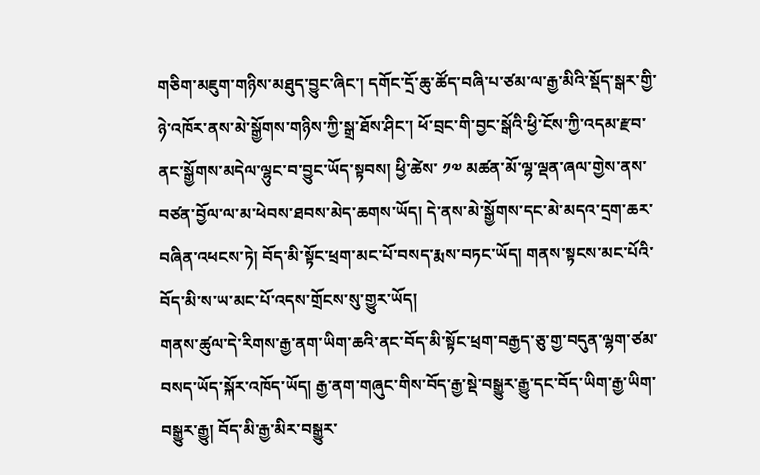གཅིག་མཇུག་གཉིས་མཐུད་བྱུང་ཞིང་། དགོང་དྲོ་ཆུ་ཚོད་བཞི་པ་ཙམ་ལ་རྒྱ་མིའི་སྡོད་སྒར་གྱི་ཉེ་འཁོར་ནས་མེ་སྒྱོགས་གཉིས་ཀྱི་སྒྲ་ཐོས་ཤིང་། ཕོ་བྲང་གི་བྱང་སྒོའི་ཕྱི་ངོས་ཀྱི་འདམ་རྫབ་ནང་སྒྱོགས་མདེལ་ལྷུང་བ་བྱུང་ཡོད་སྟབས། ཕྱི་ཚེས་ ༡༧ མཚན་མོ་ལྷ་ལྡན་ཞལ་གྱེས་ནས་བཙན་བྱོལ་ལ་མ་ཕེབས་ཐབས་མེད་ཆགས་ཡོད། དེ་ནས་མེ་སྒྱོགས་དང་མེ་མདའ་དྲག་ཆར་བཞིན་འཕངས་ཏེ། བོད་མི་སྟོང་ཕྲག་མང་པོ་བསད་རྨས་བཏང་ཡོད། གནས་སྟངས་མང་པོའི་བོད་མི་ས་ཡ་མང་པོ་འདས་གྲོངས་སུ་གྱུར་ཡོད།
གནས་ཚུལ་དེ་རིགས་རྒྱ་ནག་ཡིག་ཆའི་ནང་བོད་མི་སྟོང་ཕྲག་བརྒྱད་ཅུ་གྱ་བདུན་ལྷག་ཙམ་བསད་ཡོད་སྐོར་འཁོད་ཡོད། རྒྱ་ནག་གཞུང་གིས་བོད་རྒྱ་སྡེ་བསྒྱུར་རྒྱུ་དང་བོད་ཡིག་རྒྱ་ཡིག་བསྒྱུར་རྒྱུ། བོད་མི་རྒྱ་མིར་བསྒྱུར་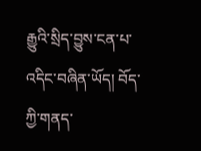རྒྱུའི་སྲིད་བྱུས་ངན་པ་འདིང་བཞིན་ཡོད། བོད་ཀྱི་གནད་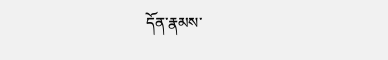དོན་རྣམས་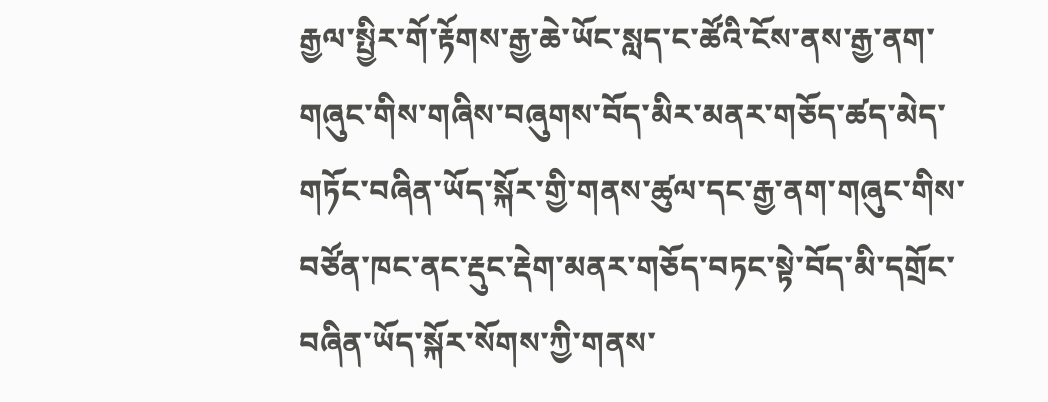རྒྱལ་སྤྱིར་གོ་རྟོགས་རྒྱ་ཆེ་ཡོང་སླད་ང་ཚོའི་ངོས་ནས་རྒྱ་ནག་གཞུང་གིས་གཞིས་བཞུགས་བོད་མིར་མནར་གཅོད་ཚད་མེད་གཏོང་བཞིན་ཡོད་སྐོར་གྱི་གནས་ཚུལ་དང་རྒྱ་ནག་གཞུང་གིས་བཙོན་ཁང་ནང་རྡུང་རྡེག་མནར་གཅོད་བཏང་སྟེ་བོད་མི་དགྲོང་བཞིན་ཡོད་སྐོར་སོགས་ཀྱི་གནས་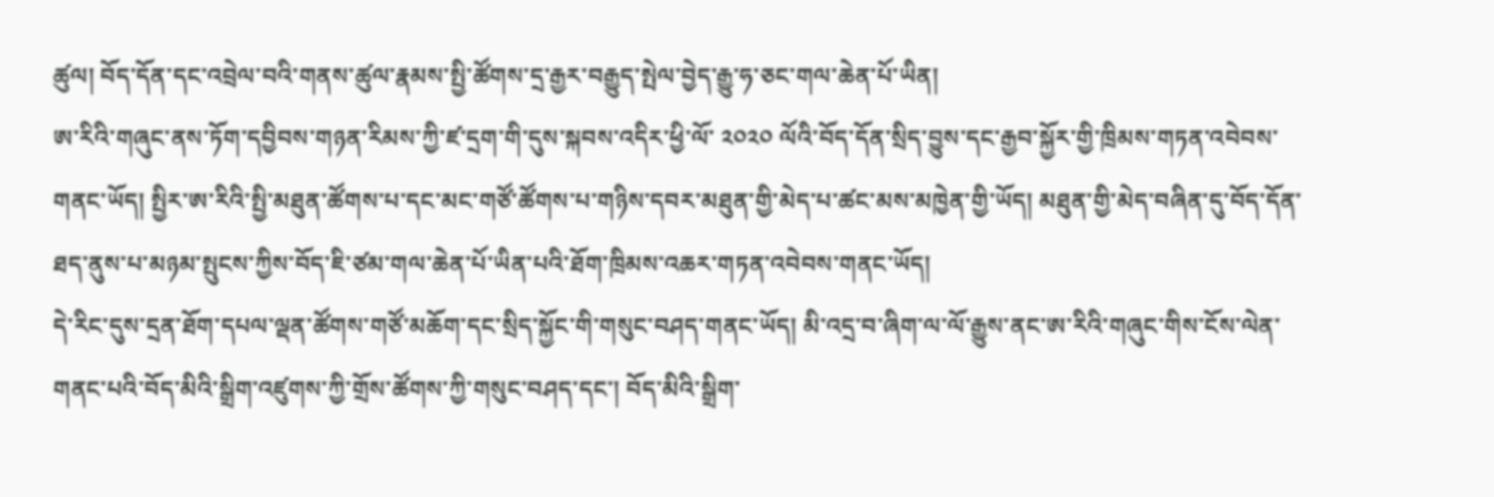ཚུལ། བོད་དོན་དང་འབྲེལ་བའི་གནས་ཚུལ་རྣམས་སྤྱི་ཚོགས་དྲ་རྒྱར་བརྒྱུད་སྤེལ་བྱེད་རྒྱུ་ཧ་ཅང་གལ་ཆེན་པོ་ཡིན།
ཨ་རིའི་གཞུང་ནས་ཏོག་དབྱིབས་གཉན་རིམས་ཀྱི་ཛ་དྲག་གི་དུས་སྐབས་འདིར་ཕྱི་ལོ་ ༢༠༢༠ ལོའི་བོད་དོན་སྲིད་བྱུས་དང་རྒྱབ་སྐྱོར་གྱི་ཁྲིམས་གཏན་འབེབས་གནང་ཡོད། སྤྱིར་ཨ་རིའི་སྤྱི་མཐུན་ཚོགས་པ་དང་མང་གཙོ་ཚོགས་པ་གཉིས་དབར་མཐུན་གྱི་མེད་པ་ཚང་མས་མཁྱེན་གྱི་ཡོད། མཐུན་གྱི་མེད་བཞིན་དུ་བོད་དོན་ཐད་ནུས་པ་མཉམ་སྤུངས་ཀྱིས་བོད་ཇི་ཙམ་གལ་ཆེན་པོ་ཡིན་པའི་ཐོག་ཁྲིམས་འཆར་གཏན་འབེབས་གནང་ཡོད།
དེ་རིང་དུས་དྲན་ཐོག་དཔལ་ལྡན་ཚོགས་གཙོ་མཆོག་དང་སྲིད་སྐྱོང་གི་གསུང་བཤད་གནང་ཡོད། མི་འདྲ་བ་ཞིག་ལ་ལོ་རྒྱུས་ནང་ཨ་རིའི་གཞུང་གིས་ངོས་ལེན་གནང་པའི་བོད་མིའི་སྒྲིག་འཛུགས་ཀྱི་གྲོས་ཚོགས་ཀྱི་གསུང་བཤད་དང་། བོད་མིའི་སྒྲིག་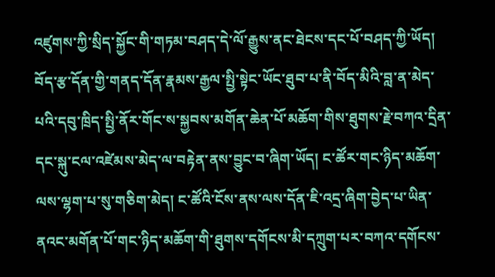འཛུགས་ཀྱི་སྲིད་སྐྱོང་གི་གཏམ་བཤད་དེ་ལོ་རྒྱུས་ནང་ཐེངས་དང་པོ་བཤད་ཀྱི་ཡོད།
བོད་རྩ་དོན་གྱི་གནད་དོན་རྣམས་རྒྱལ་སྤྱི་སྟེང་ཡོང་ཐུབ་པ་ནི་བོད་མིའི་བླ་ན་མེད་པའི་དབུ་ཁྲིད་སྤྱི་ནོར་གོང་ས་སྐྱབས་མགོན་ཆེན་པོ་མཆོག་གིས་ཐུགས་རྗེ་བཀའ་དྲིན་དང་སྐུ་ངལ་འཛེམས་མེད་ལ་བརྟེན་ནས་བྱུང་བ་ཞིག་ཡོད། ང་ཚོར་གང་ཉིད་མཆོག་ལས་ལྷག་པ་སུ་གཅིག་མེད། ང་ཚོའི་ངོས་ནས་ལས་དོན་ཇི་འདྲ་ཞིག་བྱེད་པ་ཡིན་ནའང་མགོན་པོ་གང་ཉིད་མཆོག་གི་ཐུགས་དགོངས་མི་དཀྲུག་པར་བཀའ་དགོངས་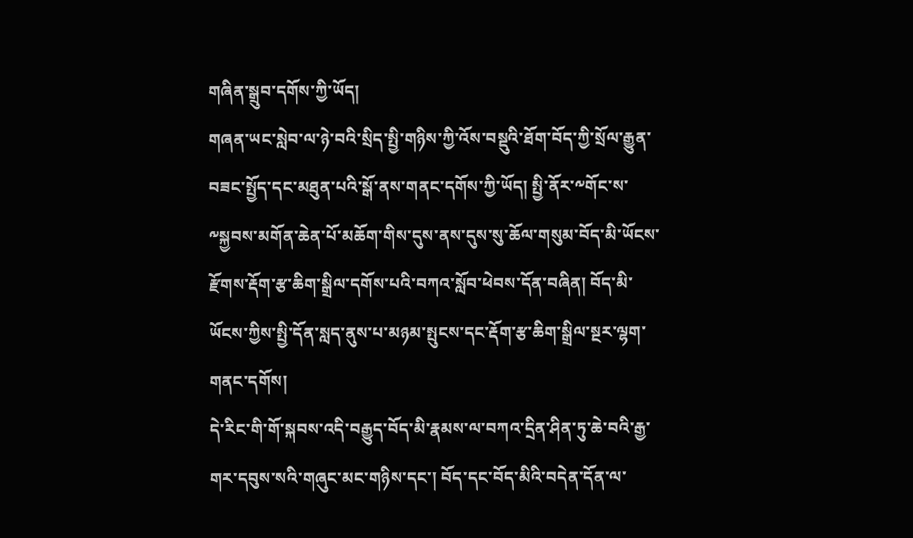གཞིན་སྒྲུབ་དགོས་ཀྱི་ཡོད།
གཞན་ཡང་སླེབ་ལ་ཉེ་བའི་སྲིད་སྤྱི་གཉིས་ཀྱི་འོས་བསྡུའི་ཐོག་བོད་ཀྱི་སྲོལ་རྒྱུན་བཟང་སྤྱོད་དང་མཐུན་པའི་སྒོ་ནས་གནང་དགོས་ཀྱི་ཡོད། སྤྱི་ནོར་༸གོང་ས་༸སྐྱབས་མགོན་ཆེན་པོ་མཆོག་གིས་དུས་ནས་དུས་སུ་ཆོལ་གསུམ་བོད་མི་ཡོངས་རྫོགས་རྡོག་རྩ་ཆིག་སྒྲིལ་དགོས་པའི་བཀའ་སློབ་ཕེབས་དོན་བཞིན། བོད་མི་ཡོངས་ཀྱིས་སྤྱི་དོན་སླད་ནུས་པ་མཉམ་སྤུངས་དང་རྡོག་རྩ་ཆིག་སྒྲིལ་སྔར་ལྷག་གནང་དགོས།
དེ་རིང་གི་གོ་སྐབས་འདི་བརྒྱུད་བོད་མི་རྣམས་ལ་བཀའ་དྲིན་ཤིན་ཏུ་ཆེ་བའི་རྒྱ་གར་དབུས་སའི་གཞུང་མང་གཉིས་དང་། བོད་དང་བོད་མིའི་བདེན་དོན་ལ་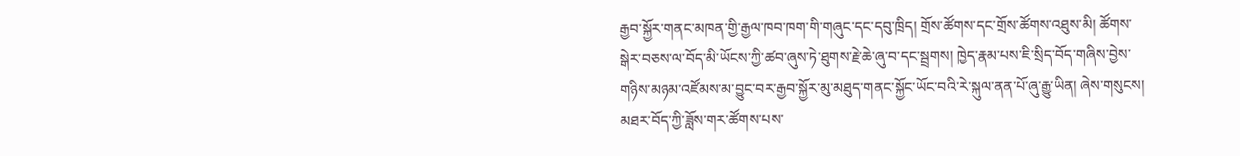རྒྱབ་སྐྱོར་གནང་མཁན་གྱི་རྒྱལ་ཁབ་ཁག་གི་གཞུང་དང་དབུ་ཁྲིད། གྲོས་ཚོགས་དང་གྲོས་ཚོགས་འཐུས་མི། ཚོགས་སྒེར་བཅས་ལ་བོད་མི་ཡོངས་ཀྱི་ཚབ་ཞུས་ཏེ་ཐུགས་རྗེ་ཆེ་ཞུ་བ་དང་སྦྲགས། ཁྱེད་རྣམ་པས་ཇི་སྲིད་བོད་གཞིས་བྱེས་གཉིས་མཉམ་འཛོམས་མ་བྱུང་བར་རྒྱབ་སྐྱོར་མུ་མཐུད་གནང་སྐྱོང་ཡོང་བའི་རེ་སྐུལ་ནན་པོ་ཞུ་རྒྱུ་ཡིན། ཞེས་གསུངས།
མཐར་བོད་ཀྱི་ཟློས་གར་ཚོགས་པས་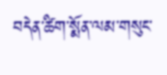བདེན་ཚིག་སྨོན་ལམ་གསུང་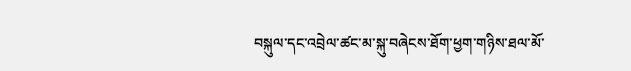བསྐུལ་དང་འབྲེལ་ཚང་མ་སྐུ་བཞེངས་ཐོག་ཕྱག་གཉིས་ཐལ་མོ་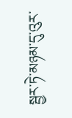སྦྱར་ཏེ་མཉམ་དུ་འུར་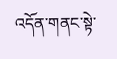འདོན་གནང་སྟེ་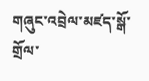གཞུང་འབྲེལ་མཛད་སྒོ་གྲོལ་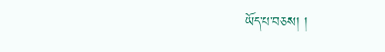ཡོད་པ་བཅས། །